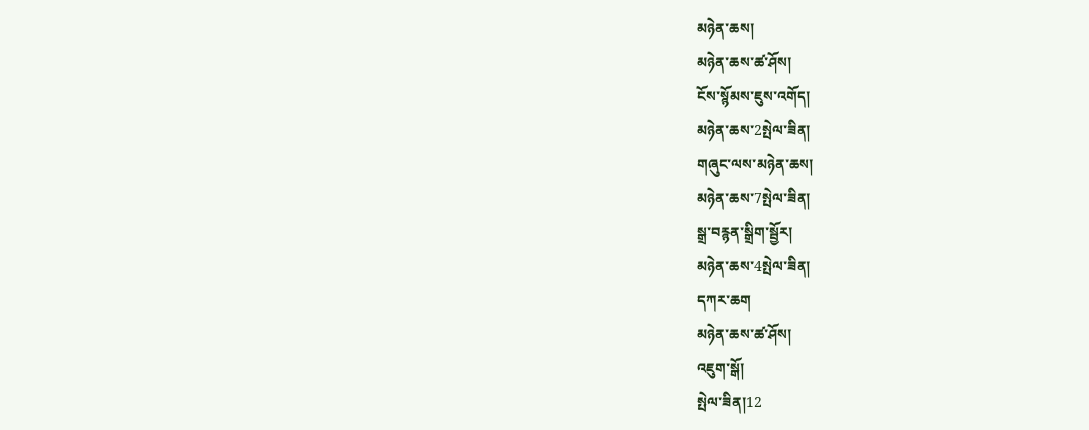མཉེན་ཆས།
མཉེན་ཆས་ཚ་ཤོས།
ངོས་སྙོམས་ཇུས་འགོད།
མཉེན་ཆས་2སྤེལ་ཟིན།
གཞུང་ལས་མཉེན་ཆས།
མཉེན་ཆས་7སྤེལ་ཟིན།
སྒྲ་བརྙན་སྒྲིག་སྦྱོར།
མཉེན་ཆས་4སྤེལ་ཟིན།
དཀར་ཆག
མཉེན་ཆས་ཚ་ཤོས།
འཇུག་སྒོ།
སྤེལ་ཟིན།12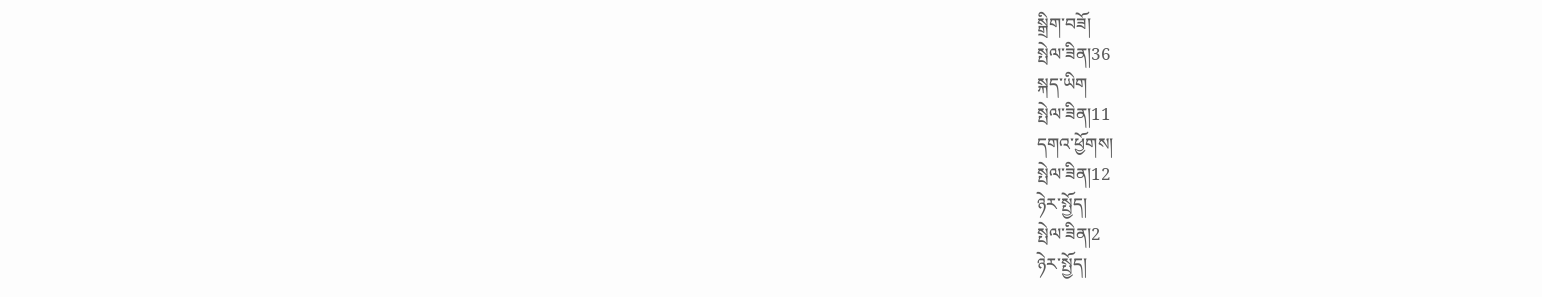སྒྲིག་བཟོ།
སྤེལ་ཟིན།36
སྐད་ཡིག
སྤེལ་ཟིན།11
དགའ་ཕྱོགས།
སྤེལ་ཟིན།12
ཉེར་སྤྱོད།
སྤེལ་ཟིན།2
ཉེར་སྤྱོད།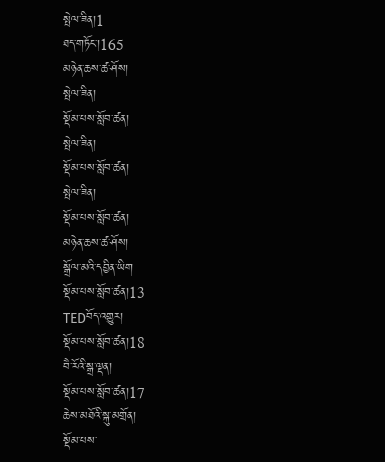སྤེལ་ཟིན།1
ཐད་གཏོང་།165
མཉེན་ཆས་ཚ་ཤོས།
སྤེལ་ཟིན།
སྡོམ་པས་སློབ་ཚན།
སྤེལ་ཟིན།
སྡོམ་པས་སློབ་ཚན།
སྤེལ་ཟིན།
སྡོམ་པས་སློབ་ཚན།
མཉེན་ཆས་ཚ་ཤོས།
སྒྲོལ་མའི་དབྱིན་ཡིག
སྡོམ་པས་སློབ་ཚན།13
TEDབོད་འགྱུར།
སྡོམ་པས་སློབ་ཚན།18
བཻ་རོའི་སྒྲ་ལྡན།
སྡོམ་པས་སློབ་ཚན།17
ཆེས་མཐོའི་སྐུ་མགྲོན།
སྡོམ་པས་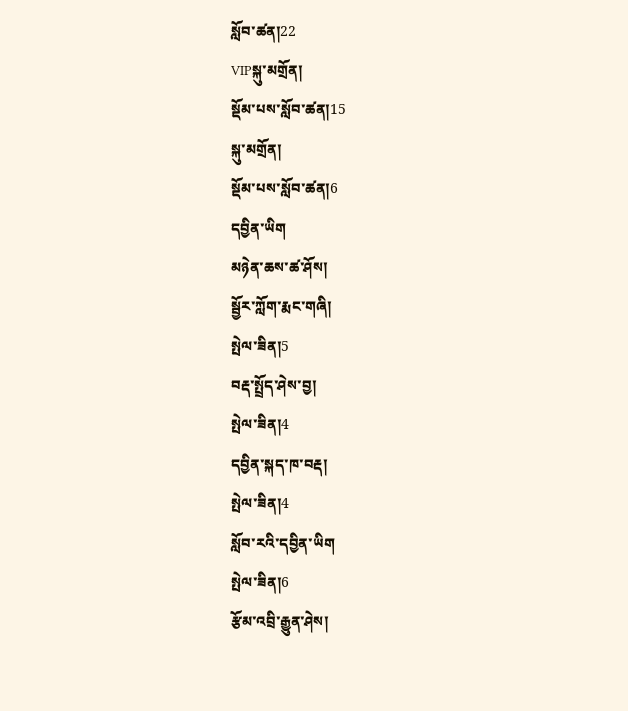སློབ་ཚན།22
VIPསྐུ་མགྲོན།
སྡོམ་པས་སློབ་ཚན།15
སྐུ་མགྲོན།
སྡོམ་པས་སློབ་ཚན།6
དབྱིན་ཡིག
མཉེན་ཆས་ཚ་ཤོས།
སྦྱོར་ཀློག་རྨང་གཞི།
སྤེལ་ཟིན།5
བརྡ་སྤྲོད་ཤེས་བྱ།
སྤེལ་ཟིན།4
དབྱིན་སྐད་ཁ་བརྡ།
སྤེལ་ཟིན།4
སློབ་རའི་དབྱིན་ཡིག
སྤེལ་ཟིན།6
རྩོམ་འབྲི་རྒྱུན་ཤེས།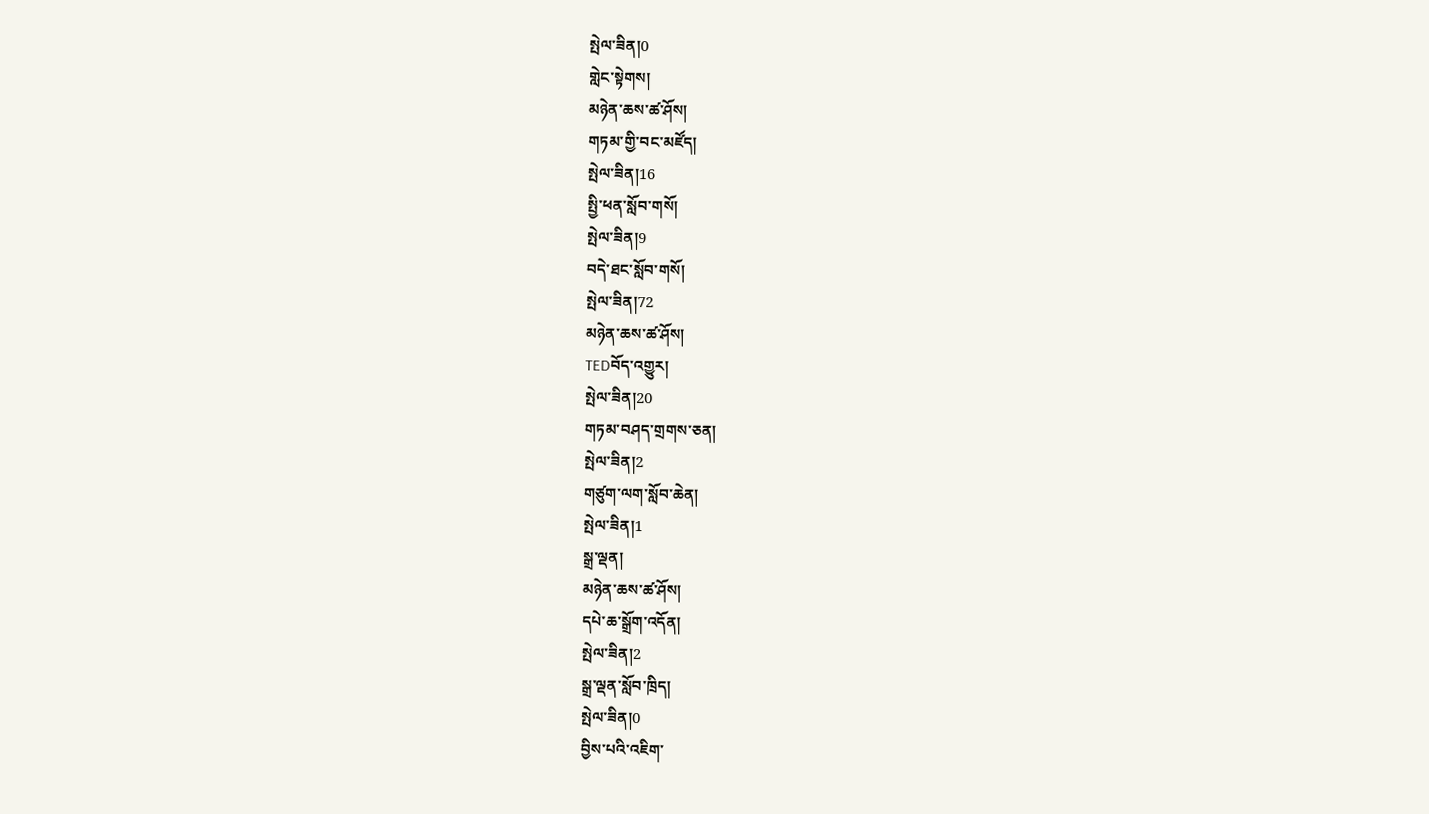སྤེལ་ཟིན།0
གླེང་སྟེགས།
མཉེན་ཆས་ཚ་ཤོས།
གཏམ་གྱི་བང་མཛོད།
སྤེལ་ཟིན།16
སྤྱི་ཕན་སློབ་གསོ།
སྤེལ་ཟིན།9
བདེ་ཐང་སློབ་གསོ།
སྤེལ་ཟིན།72
མཉེན་ཆས་ཚ་ཤོས།
TEDབོད་འགྱུར།
སྤེལ་ཟིན།20
གཏམ་བཤད་གྲགས་ཅན།
སྤེལ་ཟིན།2
གཙུག་ལག་སློབ་ཆེན།
སྤེལ་ཟིན།1
སྒྲ་ལྡན།
མཉེན་ཆས་ཚ་ཤོས།
དཔེ་ཆ་སྒྲོག་འདོན།
སྤེལ་ཟིན།2
སྒྲ་ལྡན་སློབ་ཁྲིད།
སྤེལ་ཟིན།0
བྱིས་པའི་འཇིག་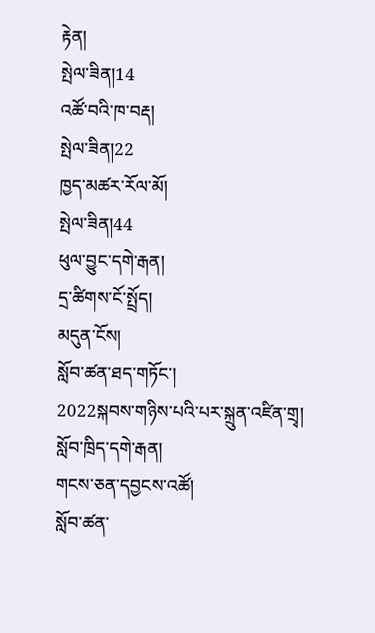རྟེན།
སྤེལ་ཟིན།14
འཚོ་བའི་ཁ་བརྡ།
སྤེལ་ཟིན།22
ཁྱད་མཚར་རོལ་མོ།
སྤེལ་ཟིན།44
ཕུལ་བྱུང་དགེ་རྒན།
དྲ་ཚིགས་ངོ་སྤྲོད།
མདུན་ངོས།
སློབ་ཚན་ཐད་གཏོང་།
2022སྐབས་གཉིས་པའི་པར་སྐྲུན་འཛིན་གྲྭ།
སློབ་ཁྲིད་དགེ་རྒན།
གངས་ཅན་དབྱངས་འཚོ།
སློབ་ཚན་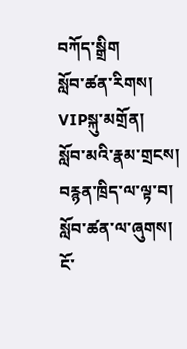བཀོད་སྒྲིག
སློབ་ཚན་རིགས།
VIPསྐུ་མགྲོན།
སློབ་མའི་རྣམ་གྲངས།
བརྙན་ཁྲིད་ལ་ལྟ་བ།
སློབ་ཚན་ལ་ཞུགས།
ངོ་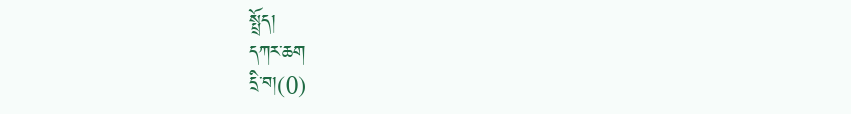སྤྲོད།
དཀར་ཆག
དྲི་བ།(0)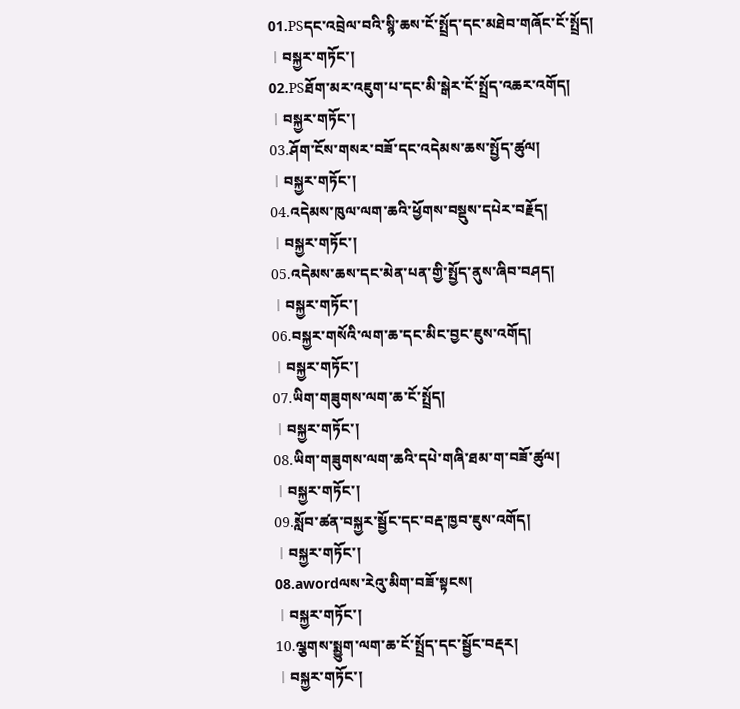01.PSདང་འབྲེལ་བའི་སྙི་ཆས་ངོ་སྤྲོད་དང་མཐེབ་གཞོང་ངོ་སྤྲོད།
︱བསྐྱར་གཏོང་།
02.PSཐོག་མར་འཇུག་པ་དང་མི་སྒེར་ངོ་སྤྲོད་འཆར་འགོད།
︱བསྐྱར་གཏོང་།
03.ཤོག་ངོས་གསར་བཟོ་དང་འདེམས་ཆས་སྤྱོད་ཚུལ།
︱བསྐྱར་གཏོང་།
04.འདེམས་ཁུལ་ལག་ཆའི་ཕྱོགས་བསྡུས་དཔེར་བརྗོད།
︱བསྐྱར་གཏོང་།
05.འདེམས་ཆས་དང་མེན་པན་གྱི་སྤྱོད་ནུས་ཞིབ་བཤད།
︱བསྐྱར་གཏོང་།
06.བསྐྱར་གསོའི་ལག་ཆ་དང་མིང་བྱང་ཇུས་འགོད།
︱བསྐྱར་གཏོང་།
07.ཡིག་གཟུགས་ལག་ཆ་ངོ་སྤྲོད།
︱བསྐྱར་གཏོང་།
08.ཡིག་གཟུགས་ལག་ཆའི་དཔེ་གཞི་ཐམ་ག་བཟོ་ཚུལ།
︱བསྐྱར་གཏོང་།
09.སློབ་ཚན་བསྐྱར་སྦྱོང་དང་བརྡ་ཁྱབ་ཇུས་འགོད།
︱བསྐྱར་གཏོང་།
08.awordལས་རེའུ་མིག་བཟོ་སྟངས།
︱བསྐྱར་གཏོང་།
10.ལྕགས་སྨྱུག་ལག་ཆ་ངོ་སྤྲོད་དང་སྦྱོང་བརྡར།
︱བསྐྱར་གཏོང་།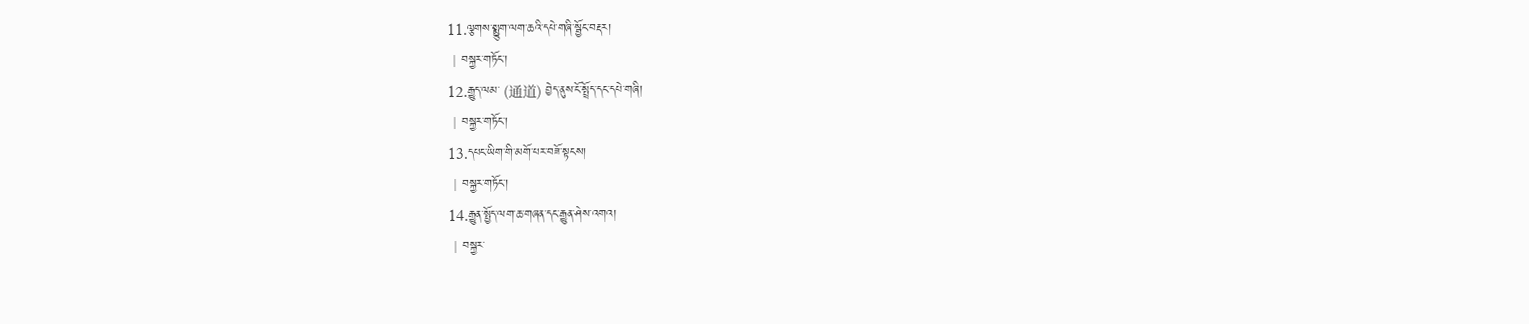11.ལྕགས་སྨྱུག་ལག་ཆའི་དཔེ་གཞི་སྦྱོང་བརྡར།
︱བསྐྱར་གཏོང་།
12.རྒྱུད་ལམ་ (通道) བྱེད་ནུས་ངོ་སྤྲོད་དང་དཔེ་གཞི།
︱བསྐྱར་གཏོང་།
13.དཔང་ཡིག་གི་མགོ་པར་བཟོ་སྟངས།
︱བསྐྱར་གཏོང་།
14.རྒྱུན་སྤྱོད་ལག་ཆ་གཞན་དང་རྒྱུན་ཤེས་འགའ།
︱བསྐྱར་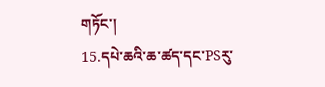གཏོང་།
15.དཔེ་ཆའི་ཆ་ཚད་དང་PSརུ་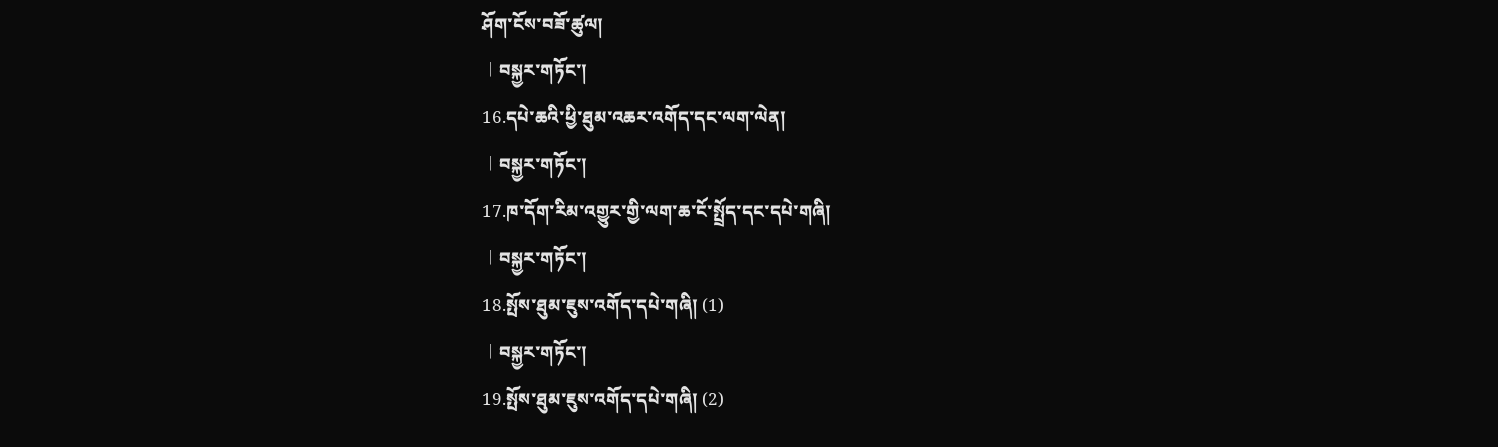ཤོག་ངོས་བཟོ་ཚུལ།
︱བསྐྱར་གཏོང་།
16.དཔེ་ཆའི་ཕྱི་ཐུམ་འཆར་འགོད་དང་ལག་ལེན།
︱བསྐྱར་གཏོང་།
17.ཁ་དོག་རིམ་འགྱུར་གྱི་ལག་ཆ་ངོ་སྤྲོད་དང་དཔེ་གཞི།
︱བསྐྱར་གཏོང་།
18.སྤོས་ཐུམ་ཇུས་འགོད་དཔེ་གཞི། (1)
︱བསྐྱར་གཏོང་།
19.སྤོས་ཐུམ་ཇུས་འགོད་དཔེ་གཞི། (2)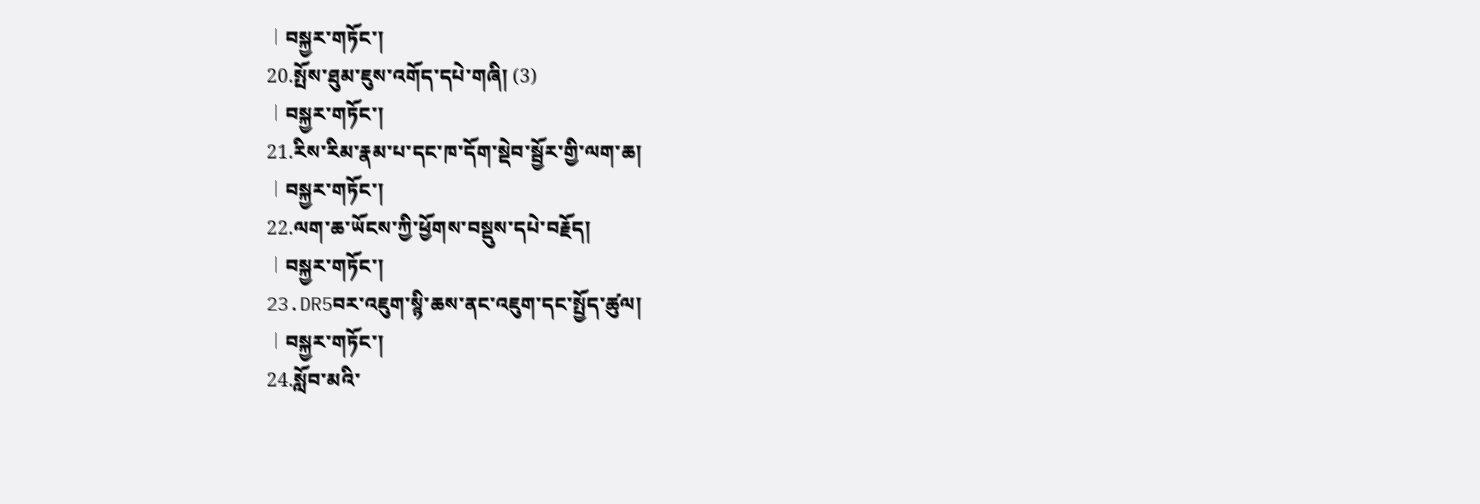︱བསྐྱར་གཏོང་།
20.སྤོས་ཐུམ་ཇུས་འགོད་དཔེ་གཞི། (3)
︱བསྐྱར་གཏོང་།
21.རིས་རིམ་རྣམ་པ་དང་ཁ་དོག་སྡེབ་སྦྱོར་གྱི་ལག་ཆ།
︱བསྐྱར་གཏོང་།
22.ལག་ཆ་ཡོངས་ཀྱི་ཕྱོགས་བསྡུས་དཔེ་བརྗོད།
︱བསྐྱར་གཏོང་།
23.DR5བར་འཇུག་སྙི་ཆས་ནང་འཇུག་དང་སྤྱོད་ཚུལ།
︱བསྐྱར་གཏོང་།
24.སློབ་མའི་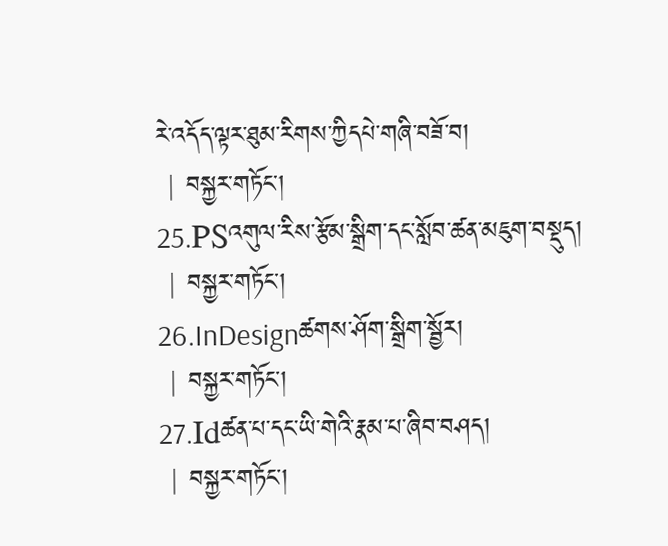རེ་འདོད་ལྟར་ཐུམ་རིགས་ཀྱིདཔེ་གཞི་བཟོ་བ།
︱བསྐྱར་གཏོང་།
25.PSའགུལ་རིས་རྩོམ་སྒྲིག་དང་སློབ་ཚན་མཇུག་བསྡུད།
︱བསྐྱར་གཏོང་།
26.InDesignཚགས་ཤོག་སྒྲིག་སྦྱོར།
︱བསྐྱར་གཏོང་།
27.Idཚན་པ་དང་ཡི་གེའི་རྣམ་པ་ཞིབ་བཤད།
︱བསྐྱར་གཏོང་།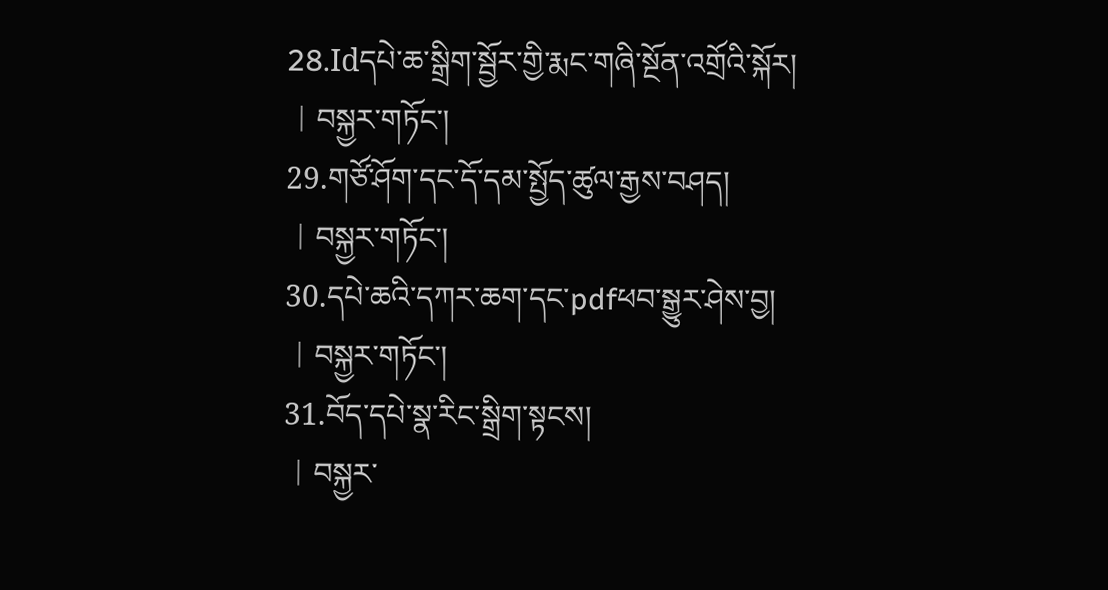28.Idདཔེ་ཆ་སྒྲིག་སྦྱོར་གྱི་རྨང་གཞི་སྔོན་འགྲོའི་སྐོར།
︱བསྐྱར་གཏོང་།
29.གཙོ་ཤོག་དང་དོ་དམ་སྤྱོད་ཚུལ་རྒྱས་བཤད།
︱བསྐྱར་གཏོང་།
30.དཔེ་ཆའི་དཀར་ཆག་དང་pdfཕབ་སྒྱུར་ཤེས་བྱ།
︱བསྐྱར་གཏོང་།
31.བོད་དཔེ་སྣ་རིང་སྒྲིག་སྟངས།
︱བསྐྱར་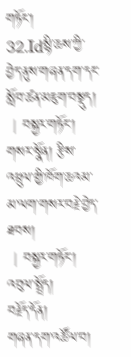གཏོང་།
32.Idསྙི་ཆས་ཀྱི་བྱེད་ནུས་གཞན་དག་དང་སློབ་ཚན་མཇུག་བསྡུད།
︱བསྐྱར་གཏོང་།
གསར་སྣོན། རྩིས་འཕྲུལ་གྱི་ཁོག་ཆའམ་མ་ལག་གསར་བརྗེ་བྱེད་ཐབས།
︱བསྐྱར་གཏོང་།
འབུལ་སྤྲོད།
བརྗོད་དོན།
གཞན་དག་འཚོལ་བ།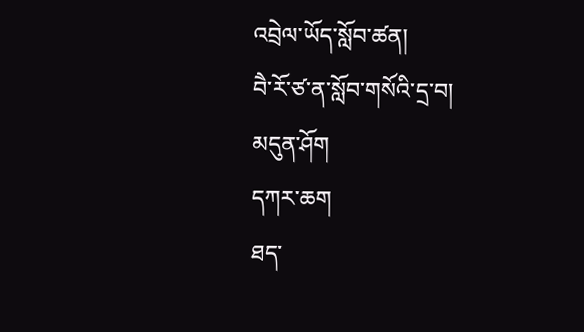འབྲེལ་ཡོད་སློབ་ཚན།
བཻ་རོ་ཙ་ན་སློབ་གསོའི་དྲ་བ།
མདུན་ཤོག
དཀར་ཆག
ཐད་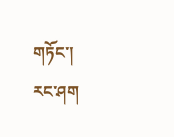གཏོང་།
རང་ཤག